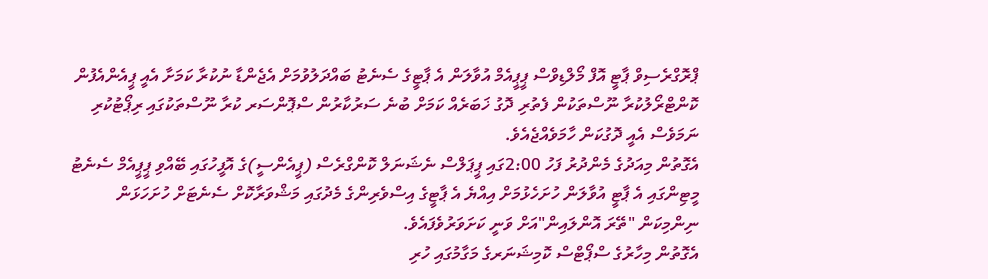ޕްރޮގްރެސިވް ޕާޓީ އޮފް މޯލްޑިވްސް ޕީޕީއެމް އުވާލަން އެ ޕާޓީގެ ސެނެޓު ބައްދަލުވުމަށް އެޖެންޑާ ނުކުރާ ކަމަށާ އެއީ ޕީއެންއެފުން ކޮންޓްރޯލުކުރާ ނޫސްތަކުން ފެތުރި ދޮގު ޚަބަރެއް ކަމަށް ބުނެ ސަރުކާރުން ސްޕޮންސަރ ކުރާ ނޫސްތަކުގައި ރިޕޯޓުކުރި ނަމަވެސް އެއީ ދޮގުކަން ހާމަވެއްޖެއެވެ.
އެގޮތުން މިއަދުގެ މެންދުރު ފަހު 2:00ގައި ޕީޕަލްސް ނެޝަނަލް ކޮންގްރެސް (ޕީއެންސީ)ގެ އޮފީހުގައި ބޭއްވި ޕީޕީއެމް ސެނެޓު މީޓިންގައި އެ ޕާޓީ އުވާލަން ހުށަހެޅުމަށް އިއްޔެ އެ ޕާޓީގެ އިސްވެރިންގެ މެދުގައި މަޝްވަރާކޮށް ސެނެޓަށް ހުށަހަޅަން ނިންމިކަން "ތޭރަ އޮންލައިން"އަށް ވަނީ ކަށަވަރުވެފައެވެ.
އެގޮތުން މިހާރުގެ ސްޕޯޓްސް ކޮމިޝަނަރގެ މަގާމުގައި ހުރި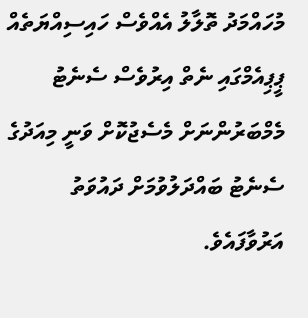މުހައްމަދު ތޮލާލު އެއްވެސް ހައިސިއްޔަތެއް ޕީޕިއެމްގައި ނެތް އިރުވެސް ސެނެޓު މެމްބަރުންނަށް މެސެޖުކޮށް ވަނީ މިއަދުގެ ސެނެޓު ބައްދަލުވުމަށް ދައުވަތު އަރުވާފައެވެ.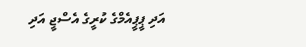އަދި ޕީޕީއެމްގެ ކުރީގެ އެސްޖީ އަދި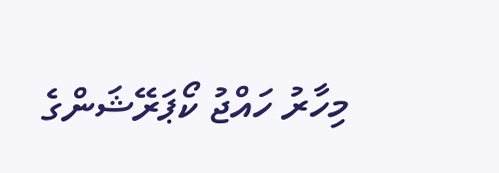މިހާރު ހައްޖު ކޯޕަރޭޝަންގެ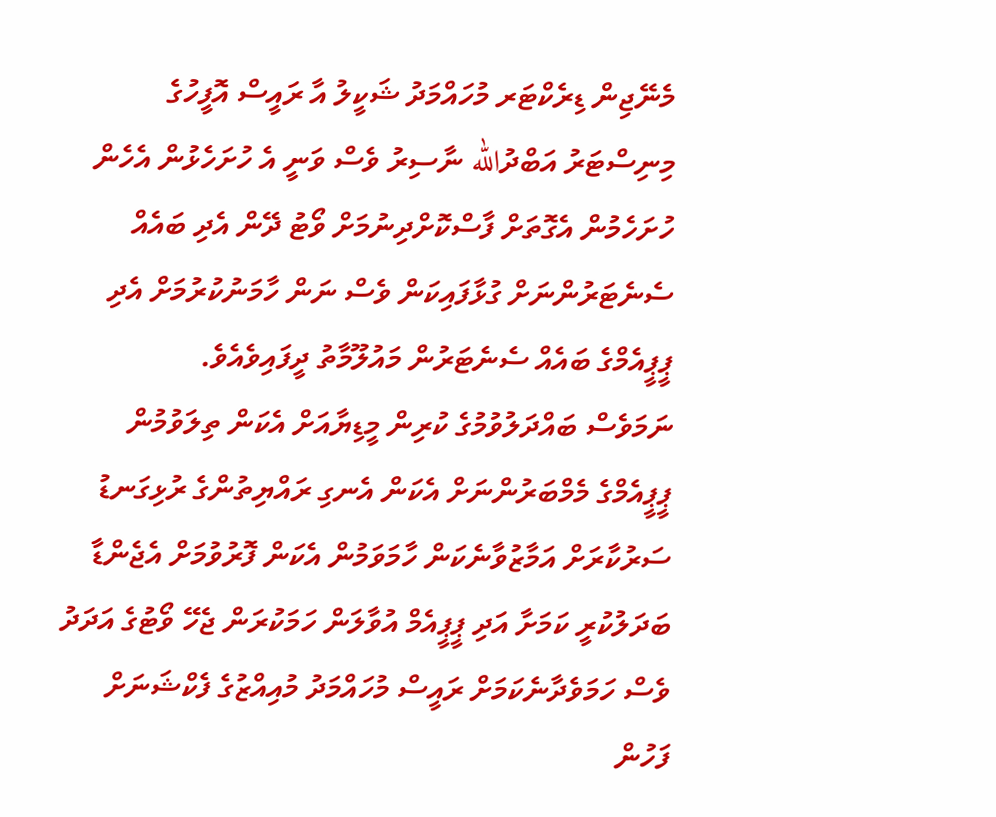މެނޭޖިން ޑިރެކްޓަރ މުހައްމަދު ޝަކީލު އާ ރައީސް އޮފީހުގެ މިނިސްޓަރު އަބްދުالله ނާސިރު ވެސް ވަނީ އެ ހުށަހެޅުން އެހެން ހުށަހެމުން އެގޮތަށް ފާސްކޮށްދިނުމަށް ވޯޓު ދޭން އެދި ބައެއް ސެނެޓަރުންނަށް ގުޅާފައިކަން ވެސް ނަން ހާމަނުކުރުމަށް އެދި ޕީޕީއެމްގެ ބައެއް ސެނެޓަރުން މައުލޫމާތު ދީފައިވެއެވެ.
ނަމަވެސް ބައްދަލުވުމުގެ ކުރިން މީޑިޔާއަށް އެކަން ތިލަވުމުން ޕީޕީއެމްގެ މެމްބަރުންނަށް އެކަން އެނގި ރައްޔިތުންގެ ރުޅިގަނޑު ސަރުކާރަށް އަމާޒުވާނެކަން ހާމަވަމުން އެކަން ފޮރުވުމަށް އެޖެންޑާ ބަދަލުކުރީ ކަމަށާ އަދި ޕީޕީއެމް އުވާލަން ހަމަކުރަން ޖެހޭ ވޯޓުގެ އަދަދު ވެސް ހަމަވެދާނެކަމަށް ރައީސް މުހައްމަދު މުއިއްޒުގެ ފެކްޝަނަށް ފަހުން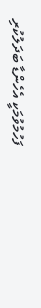ފަހުމުވުމަކީ އެހެންޑާ ބަދަލުކުރި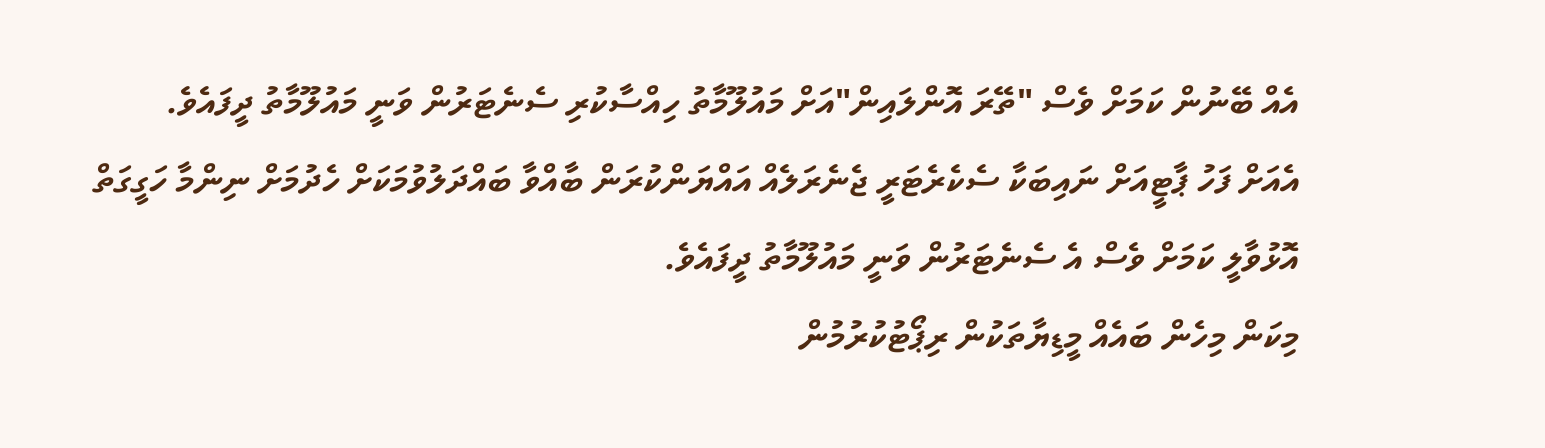އެއް ބޭނުން ކަމަށް ވެސް "ތޭރަ އޮންލައިން"އަށް މައުލޫމާތު ހިއްސާކުރި ސެނެޓަރުން ވަނީ މައުލޫމާތު ދީފައެވެ.
އެއަށް ފަހު ޕާޓީއަށް ނައިބަކާ ސެކެރެޓަރީ ޖެނެރަލެއް އައްޔަންކުރަން ބާއްވާ ބައްދަލުވުމަކަށް ހެދުމަށް ނިންމާ ހަގީގަތް އޮޅުވާލީ ކަމަށް ވެސް އެ ސެނެޓަރުން ވަނީ މައުލޫމާތު ދީފައެވެ.
މިކަން މިހެން ބައެއް މީޑިޔާތަކުން ރިޕޯޓުކުރުމުން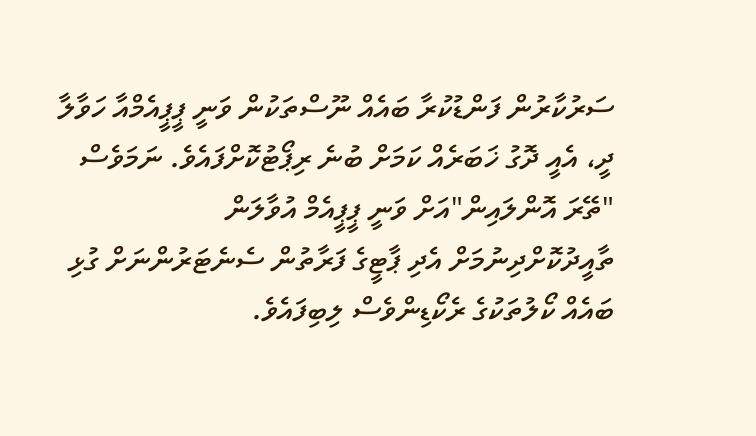ސަރުކާރުން ފަންޑުކުރާ ބައެއް ނޫސްތަކުން ވަނީ ޕީޕީއެމްއާ ހަވާލާ ދީ، އެއީ ދޮގު ޚަބަރެއް ކަމަށް ބުނެ ރިޕޯޓުކޮށްފައެވެ. ނަމަވެސް "ތޭރަ އޮންލައިން"އަށް ވަނީ ޕީޕީއެމް އުވާލަން ތާއީދުކޮށްދިނުމަށް އެދި ޕާޓީގެ ފަރާތުން ސެނެޓަރުންނަށް ގުޅި ބައެއް ކޯލުތަކުގެ ރެކޯޑިންވެސް ލިބިފައެވެ.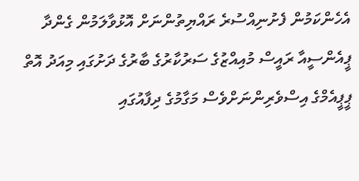އެހެންކަމުން ފެށުނިއްސުރެ ރައްޔިތުންނަށް އޮޅުވާލަމުން ގެންދާ ޕީއެންސީއާ ރައީސް މުއިއްޒުގެ ސަރުކާރުގެ ބާރުގެ ދަށުގައި މިއަދު އޮތް ޕީޕީއެމްގެ އިސްވެރިންނަށްވެސް މަގާމުގެ ދިފާއުގައި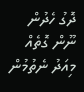ދޮގު ހެދުން ނޫން ގޮތެއް މިއަދު ނެތުމުން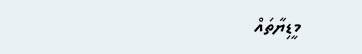މީޑިޔާތައް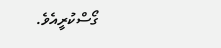ގޯސްކުރީއެވެ.